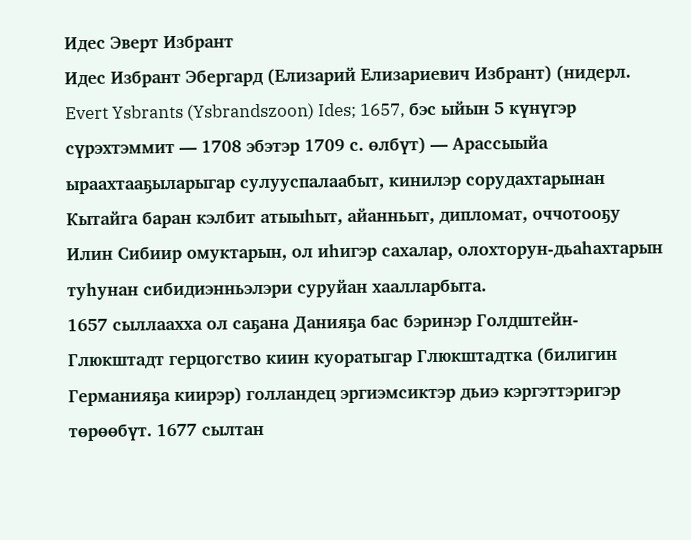Идес Эверт Избрант
Идес Избрант Эбергард (Елизарий Елизариевич Избрант) (нидерл. Evert Ysbrants (Ysbrandszoon) Ides; 1657, бэс ыйын 5 күнүгэр сүрэхтэммит — 1708 эбэтэр 1709 с. өлбүт) — Арассыыйа ыраахтааҕыларыгар сулууспалаабыт, кинилэр сорудахтарынан Кытайга баран кэлбит атыыһыт, айанньыт, дипломат, оччотооҕу Илин Сибиир омуктарын, ол иһигэр сахалар, олохторун-дьаһахтарын туһунан сибидиэнньэлэри суруйан хаалларбыта.
1657 сыллаахха ол саҕана Данияҕа бас бэринэр Голдштейн-Глюкштадт герцогство киин куоратыгар Глюкштадтка (билигин Германияҕа киирэр) голландец эргиэмсиктэр дьиэ кэргэттэригэр төрөөбүт. 1677 сылтан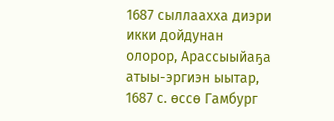1687 сыллаахха диэри икки дойдунан олорор, Арассыыйаҕа атыы-эргиэн ыытар, 1687 с. өссө Гамбург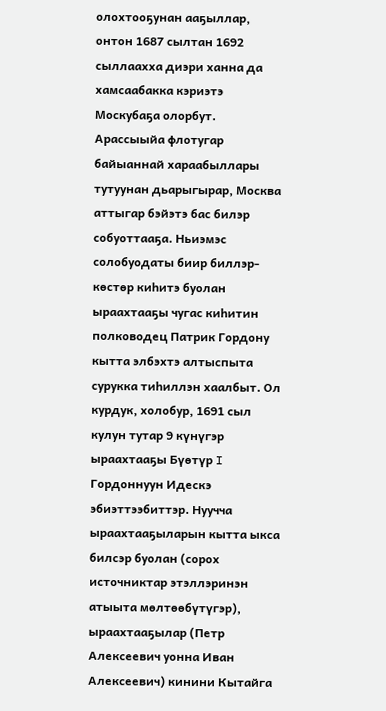олохтооҕунан ааҕыллар, онтон 1687 сылтан 1692 сыллаахха диэри ханна да хамсаабакка кэриэтэ Москубаҕа олорбут. Арассыыйа флотугар байыаннай хараабыллары тутуунан дьарыгырар, Москва аттыгар бэйэтэ бас билэр собуоттааҕа. Ньиэмэс солобуодаты биир биллэр-көстөр киһитэ буолан ыраахтааҕы чугас киһитин полководец Патрик Гордону кытта элбэхтэ алтыспыта сурукка тиһиллэн хаалбыт. Ол курдук, холобур, 1691 сыл кулун тутар 9 күнүгэр ыраахтааҕы Бүөтүр I Гордоннуун Идескэ эбиэттээбиттэр. Нуучча ыраахтааҕыларын кытта ыкса билсэр буолан (сорох источниктар этэллэринэн атыыта мөлтөөбүтүгэр), ыраахтааҕылар (Петр Алексеевич уонна Иван Алексеевич) кинини Кытайга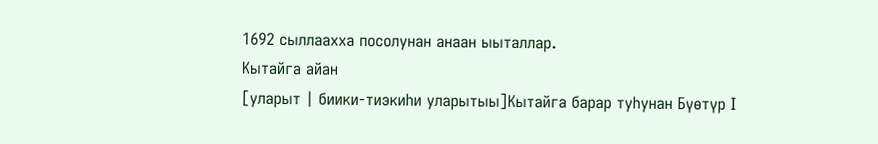1692 сыллаахха посолунан анаан ыыталлар.
Кытайга айан
[уларыт | биики-тиэкиһи уларытыы]Кытайга барар туһунан Бүөтүр I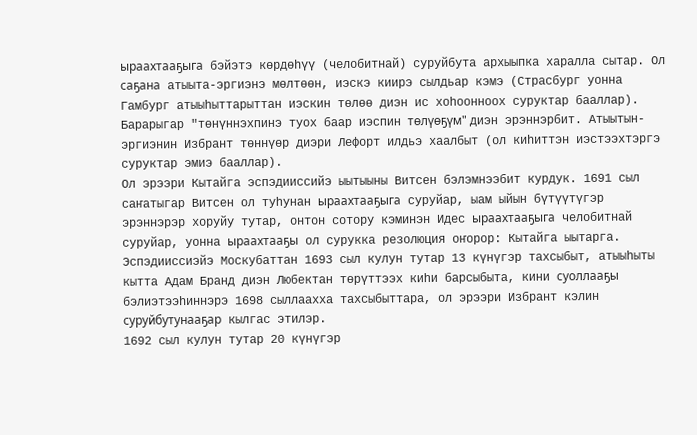ыраахтааҕыга бэйэтэ көрдөһүү (челобитнай) суруйбута архыыпка харалла сытар. Ол саҕана атыыта-эргиэнэ мөлтөөн, иэскэ киирэ сылдьар кэмэ (Страсбург уонна Гамбург атыыһыттарыттан иэскин төлөө диэн ис хоһоонноох суруктар бааллар). Барарыгар "төнүннэхпинэ туох баар иэспин төлүөҕүм" диэн эрэннэрбит. Атыытын-эргиэнин Избрант төннүөр диэри Лефорт илдьэ хаалбыт (ол киһиттэн иэстээхтэргэ суруктар эмиэ бааллар).
Ол эрээри Кытайга эспэдииссийэ ыытыыны Витсен бэлэмнээбит курдук. 1691 сыл саҥатыгар Витсен ол туһунан ыраахтааҕыга суруйар, ыам ыйын бүтүүтүгэр эрэннэрэр хоруйу тутар, онтон сотору кэминэн Идес ыраахтааҕыга челобитнай суруйар, уонна ыраахтааҕы ол сурукка резолюция оҥорор: Кытайга ыытарга.
Эспэдииссиэйэ Москубаттан 1693 сыл кулун тутар 13 күнүгэр тахсыбыт, атыыһыты кытта Адам Бранд диэн Любектан төрүттээх киһи барсыбыта, кини суоллааҕы бэлиэтээһиннэрэ 1698 сыллаахха тахсыбыттара, ол эрээри Избрант кэлин суруйбутунааҕар кылгас этилэр.
1692 сыл кулун тутар 20 күнүгэр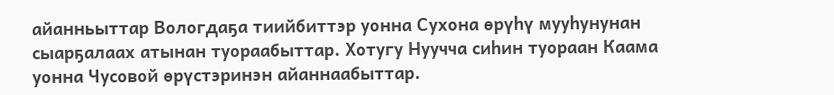айанньыттар Вологдаҕа тиийбиттэр уонна Сухона өрүһү мууһунунан сыарҕалаах атынан туораабыттар. Хотугу Нуучча сиһин туораан Каама уонна Чусовой өрүстэринэн айаннаабыттар.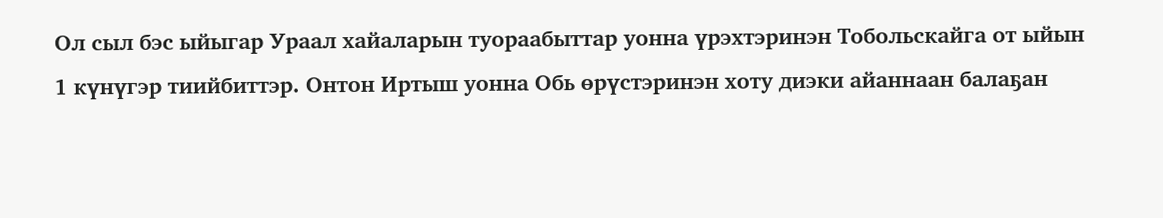Ол сыл бэс ыйыгар Ураал хайаларын туораабыттар уонна үрэхтэринэн Тобольскайга от ыйын 1 күнүгэр тиийбиттэр. Онтон Иртыш уонна Обь өрүстэринэн хоту диэки айаннаан балаҕан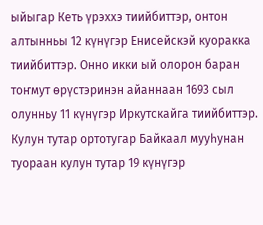ыйыгар Кеть үрэххэ тиийбиттэр, онтон алтынньы 12 күнүгэр Енисейскэй куоракка тиийбиттэр. Онно икки ый олорон баран тоҥмут өрүстэринэн айаннаан 1693 сыл олунньу 11 күнүгэр Иркутскайга тиийбиттэр. Кулун тутар ортотугар Байкаал мууһунан туораан кулун тутар 19 күнүгэр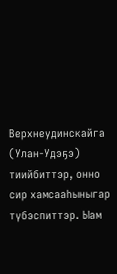Верхнеудинскайга (Улан-Удэҕэ) тиийбиттэр, онно сир хамсааһыныгар түбэспиттэр. Ыам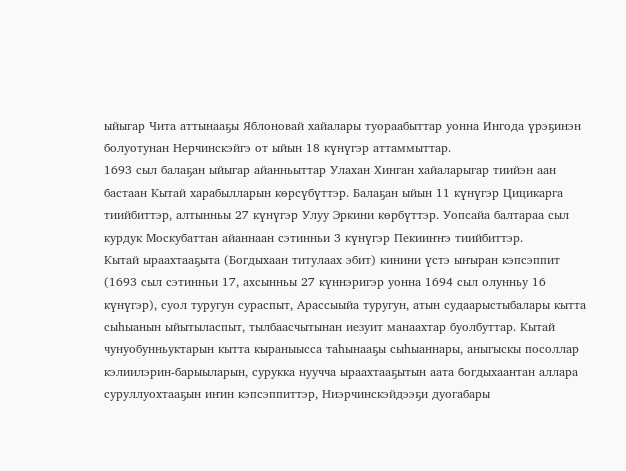ыйыгар Чита аттынааҕы Яблоновай хайалары туораабыттар уонна Ингода үрэҕинэн болуотунан Нерчинскэйгэ от ыйын 18 күнүгэр аттаммыттар.
1693 сыл балаҕан ыйыгар айанньыттар Улахан Хинган хайаларыгар тиийэн аан бастаан Кытай харабылларын көрсүбүттэр. Балаҕан ыйын 11 күнүгэр Цицикарга тиийбиттэр, алтынньы 27 күнүгэр Улуу Эркини көрбүттэр. Уопсайа балтараа сыл курдук Москубаттан айаннаан сэтинньи 3 күнүгэр Пекииҥҥэ тиийбиттэр.
Кытай ыраахтааҕыта (Богдыхаан титулаах эбит) кинини үстэ ыҥыран кэпсэппит (1693 сыл сэтинньи 17, ахсынньы 27 күннэригэр уонна 1694 сыл олунньу 16 күнүгэр), суол туругун сураспыт, Арассыыйа туругун, атын судаарыстыбалары кытта сыһыанын ыйытыласпыт, тылбаасчытынан иезуит манаахтар буолбуттар. Кытай чунуобунньуктарын кытта кыраныысса таһынааҕы сыһыаннары, аныгыскы посоллар кэлиилэрин-барыыларын, сурукка нуучча ыраахтааҕытын аата богдыхаантан аллара суруллуохтааҕын иҥин кэпсэппиттэр, Ниэрчинскэйдээҕи дуогабары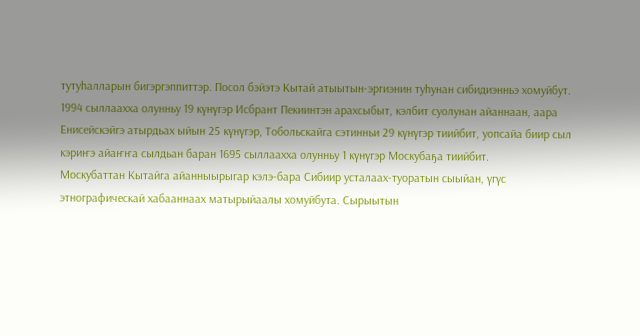тутуһалларын бигэргэппиттэр. Посол бэйэтэ Кытай атыытын-эргиэнин туһунан сибидиэнньэ хомуйбут.
1994 сыллаахха олунньу 19 күнүгэр Исбрант Пекиинтэн арахсыбыт, кэлбит суолунан айаннаан, аара Енисейскэйгэ атырдьах ыйын 25 күнүгэр, Тобольскайга сэтинньи 29 күнүгэр тиийбит, уопсайа биир сыл кэриҥэ айаҥҥа сылдьан баран 1695 сыллаахха олунньу 1 күнүгэр Москубаҕа тиийбит.
Москубаттан Кытайга айанныырыгар кэлэ-бара Сибиир усталаах-туоратын сыыйан, үгүс этнографическай хабааннаах матырыйаалы хомуйбута. Сырыытын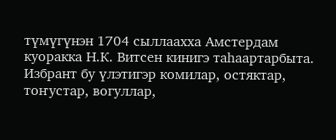түмүгүнэн 1704 сыллаахха Амстердам куоракка Н.К. Витсен кинигэ таһаартарбыта. Избрант бу үлэтигэр комилар, остяктар, тоҥустар, вогуллар,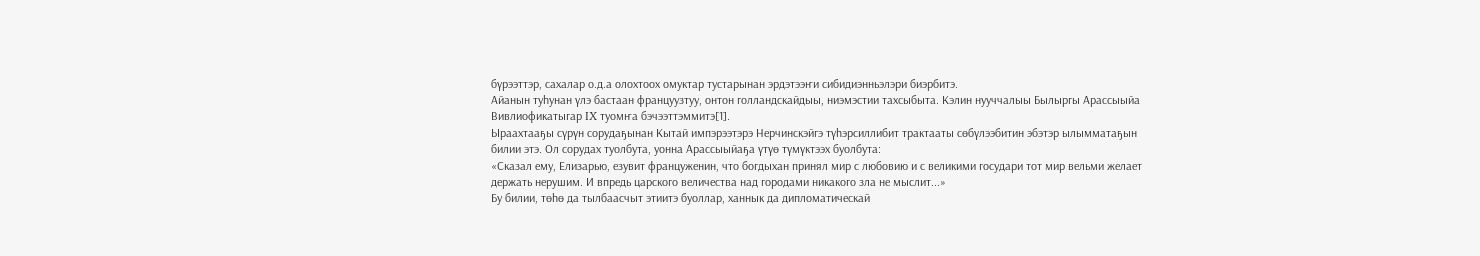бүрээттэр, сахалар о.д.а олохтоох омуктар тустарынан эрдэтээҥи сибидиэнньэлэри биэрбитэ.
Айанын туһунан үлэ бастаан француузтуу, онтон голландскайдыы, ниэмэстии тахсыбыта. Кэлин нууччалыы Былыргы Арассыыйа Вивлиофикатыгар IX туомҥа бэчээттэммитэ[1].
Ыраахтааҕы сүрүн сорудаҕынан Кытай импэрээтэрэ Нерчинскэйгэ түһэрсиллибит трактааты сөбүлээбитин эбэтэр ылымматаҕын билии этэ. Ол сорудах туолбута, уонна Арассыыйаҕа үтүө түмүктээх буолбута:
«Сказал ему, Елизарью, езувит француженин, что богдыхан принял мир с любовию и с великими государи тот мир вельми желает держать нерушим. И впредь царского величества над городами никакого зла не мыслит...»
Бу билии, төһө да тылбаасчыт этиитэ буоллар, ханнык да дипломатическай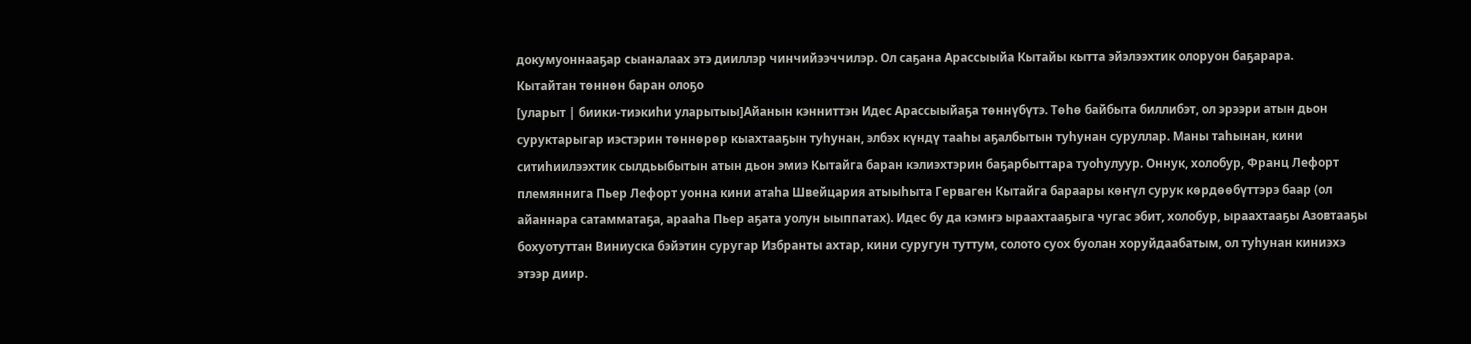докумуоннааҕар сыаналаах этэ дииллэр чинчийээччилэр. Ол саҕана Арассыыйа Кытайы кытта эйэлээхтик олоруон баҕарара.
Кытайтан төннөн баран олоҕо
[уларыт | биики-тиэкиһи уларытыы]Айанын кэнниттэн Идес Арассыыйаҕа төннүбүтэ. Төһө байбыта биллибэт, ол эрээри атын дьон суруктарыгар иэстэрин төннөрөр кыахтааҕын туһунан, элбэх күндү тааһы аҕалбытын туһунан суруллар. Маны таһынан, кини ситиһиилээхтик сылдьыбытын атын дьон эмиэ Кытайга баран кэлиэхтэрин баҕарбыттара туоһулуур. Оннук, холобур, Франц Лефорт племяннига Пьер Лефорт уонна кини атаһа Швейцария атыыһыта Герваген Кытайга бараары көҥүл сурук көрдөөбүттэрэ баар (ол айаннара сатамматаҕа, арааһа Пьер аҕата уолун ыыппатах). Идес бу да кэмҥэ ыраахтааҕыга чугас эбит, холобур, ыраахтааҕы Азовтааҕы бохуотуттан Виниуска бэйэтин суругар Избранты ахтар, кини суругун туттум, солото суох буолан хоруйдаабатым, ол туһунан киниэхэ этээр диир.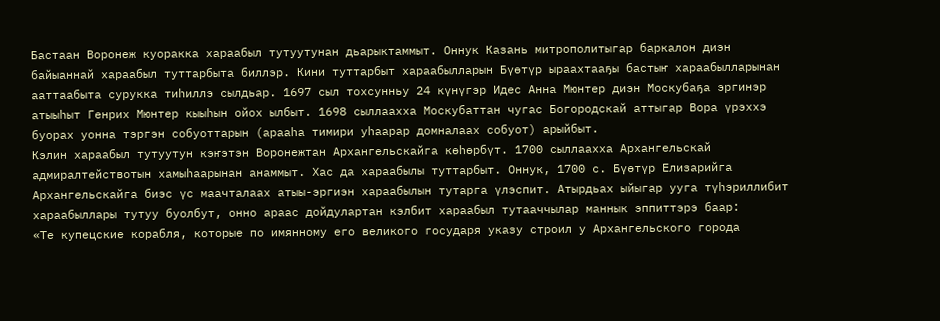Бастаан Воронеж куоракка хараабыл тутуутунан дьарыктаммыт. Оннук Казань митрополитыгар баркалон диэн байыаннай хараабыл туттарбыта биллэр. Кини туттарбыт хараабылларын Бүөтүр ыраахтааҕы бастыҥ хараабылларынан ааттаабыта сурукка тиһиллэ сылдьар. 1697 сыл тохсунньу 24 күнүгэр Идес Анна Мюнтер диэн Москубаҕа эргинэр атыыһыт Генрих Мюнтер кыыһын ойох ылбыт. 1698 сыллаахха Москубаттан чугас Богородскай аттыгар Вора үрэххэ буорах уонна тэргэн собуоттарын (арааһа тимири уһаарар домналаах собуот) арыйбыт.
Кэлин хараабыл тутуутун кэҥэтэн Воронежтан Архангельскайга көһөрбүт. 1700 сыллаахха Архангельскай адмиралтействотын хамыһаарынан анаммыт. Хас да хараабылы туттарбыт. Оннук, 1700 с. Бүөтүр Елизарийга Архангельскайга биэс үс маачталаах атыы-эргиэн хараабылын тутарга үлэспит. Атырдьах ыйыгар ууга түһэриллибит хараабыллары тутуу буолбут, онно араас дойдулартан кэлбит хараабыл тутааччылар маннык эппиттэрэ баар:
«Те купецские корабля, которые по имянному его великого государя указу строил у Архангельского города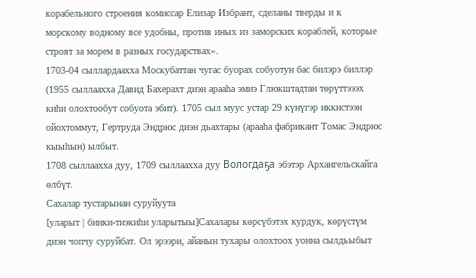корабельного строения комиссар Елизар Избрант, сделаны тверды и к морскому водному все удобны, против иных из заморских кораблей, которые строят за морем в разных государствах».
1703-04 сыллардаахха Москубаттан чугас буорах собуотун бас билэрэ биллэр (1955 сыллаахха Давид Бахерахт диэн арааһа эмиэ Глюкштадтан төрүттэээх киһи олохтообут собуота эбит). 1705 сыл муус устар 29 күнүгэр иккистээн ойохтоммут, Гертруда Эндрюс диэн дьахтары (арааһа фабрикант Томас Эндрюс кыыһын) ылбыт.
1708 сыллаахха дуу, 1709 сыллаахха дуу Вологдаҕа эбэтэр Архангельскайга өлбүт.
Сахалар тустарынан суруйуута
[уларыт | биики-тиэкиһи уларытыы]Сахалары көрсүбэтэх курдук, көрүстүм диэн чопчу суруйбат. Ол эрээри, айанын тухары олохтоох уонна сылдьыбыт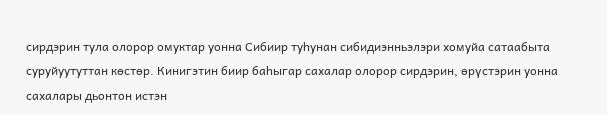сирдэрин тула олорор омуктар уонна Сибиир туһунан сибидиэнньэлэри хомуйа сатаабыта суруйуутуттан көстөр. Кинигэтин биир баһыгар сахалар олорор сирдэрин, өрүстэрин уонна сахалары дьонтон истэн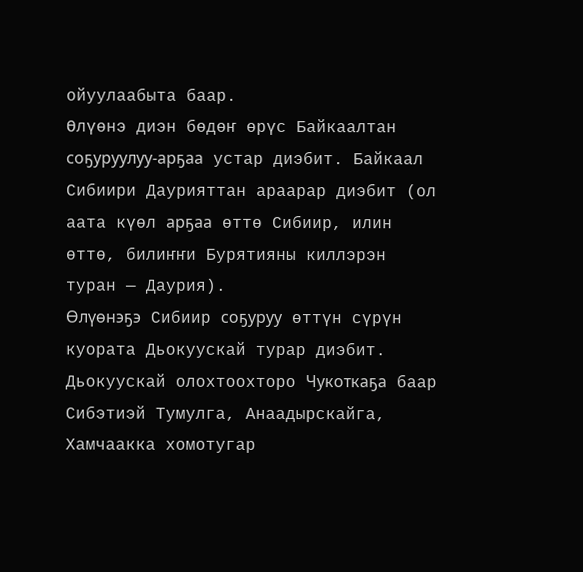ойуулаабыта баар.
Өлүөнэ диэн бөдөҥ өрүс Байкаалтан соҕуруулуу-арҕаа устар диэбит. Байкаал Сибиири Даурияттан араарар диэбит (ол аата күөл арҕаа өттө Сибиир, илин өттө, билиҥҥи Бурятияны киллэрэн туран — Даурия).
Өлүөнэҕэ Сибиир соҕуруу өттүн сүрүн куората Дьокуускай турар диэбит. Дьокуускай олохтоохторо Чукоткаҕа баар Сибэтиэй Тумулга, Анаадырскайга, Хамчаакка хомотугар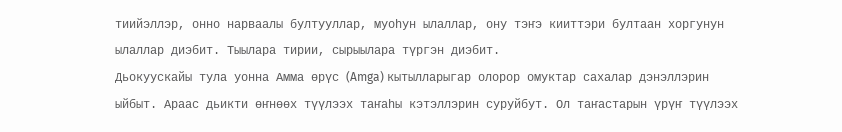тиийэллэр, онно нарваалы бултууллар, муоһун ылаллар, ону тэҥэ кииттэри бултаан хоргунун ылаллар диэбит. Тыылара тирии, сырыылара түргэн диэбит.
Дьокуускайы тула уонна Амма өрүс (Amga) кытылларыгар олорор омуктар сахалар дэнэллэрин ыйбыт. Араас дьикти өҥнөөх түүлээх таҥаһы кэтэллэрин суруйбут. Ол таҥастарын үрүҥ түүлээх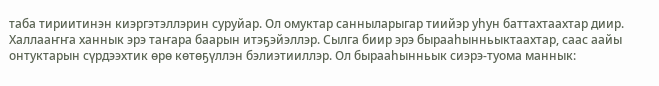таба тириитинэн киэргэтэллэрин суруйар. Ол омуктар санныларыгар тиийэр уһун баттахтаахтар диир. Халлааҥҥа ханнык эрэ таҥара баарын итэҕэйэллэр. Сылга биир эрэ бырааһынньыктаахтар, саас аайы онтуктарын сүрдээхтик өрө көтөҕүллэн бэлиэтииллэр. Ол бырааһынньык сиэрэ-туома маннык: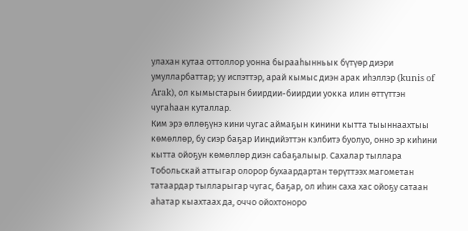улахан кутаа оттоллор уонна бырааһынньык бүтүөр диэри умулларбаттар; уу испэттэр, арай кымыс диэн арак иһэллэр (kunis of Arak), ол кымыстарын биирдии-биирдии уокка илин өттүттэн чугаһаан куталлар.
Ким эрэ өллөҕүнэ кини чугас аймаҕын кинини кытта тыыннаахтыы көмөллөр, бу сиэр баҕар Ииндийэттэн кэлбитэ буолуо, онно эр киһини кытта ойоҕун көмөллөр диэн сабаҕалыыр. Сахалар тыллара Тобольскай аттыгар олорор бухаардартан төрүттээх магометан татаардар тылларыгар чугас, баҕар, ол иһин саха хас ойоҕу сатаан аһатар кыахтаах да, оччо ойохтоноро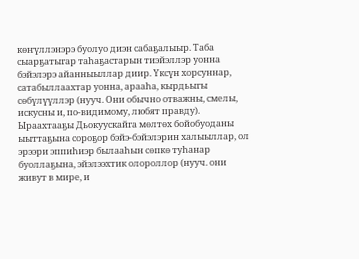көҥүллэнэрэ буолуо диэн сабаҕалыыр. Таба сыарҕатыгар таһаҕастарын тиэйэллэр уонна бэйэлэрэ айанныыллар диир. Үксүн хорсуннар, сатабыллаахтар уонна, арааһа, кырдьыгы сөбүлүүллэр (нууч. Они обычно отважны, смелы, искусны и, по-видимому, любят правду). Ыраахтааҕы Дьокуускайга мөлтөх бойобуоданы ыыттаҕына сороҕор бэйэ-бэйэлэрин халыыллар, ол эрээри эппиһиэр былааһын сөпкө туһанар буоллаҕына, эйэлээхтик олороллор (нууч. они живут в мире, и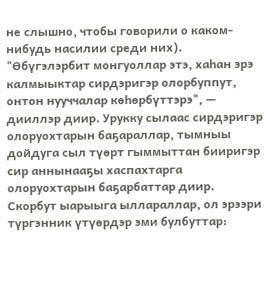не слышно, чтобы говорили о каком-нибудь насилии среди них). "Өбүгэлэрбит монгуоллар этэ, хаһан эрэ калмыыктар сирдэригэр олорбуппут, онтон нууччалар көһөрбүттэрэ", — дииллэр диир. Урукку сылаас сирдэригэр олоруохтарын баҕараллар, тымныы дойдуга сыл түөрт гыммыттан бииригэр сир аннынааҕы хаспахтарга олоруохтарын баҕарбаттар диир. Скорбут ыарыыга ыллараллар, ол эрээри түргэнник үтүөрдэр эми булбуттар: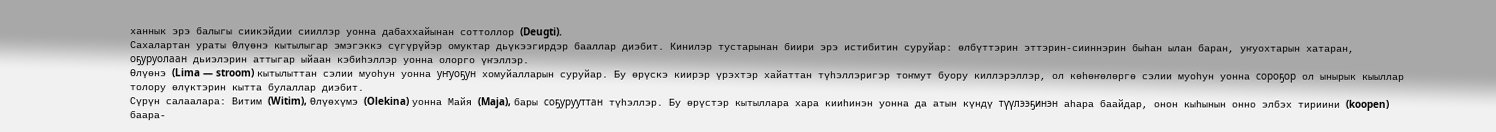ханнык эрэ балыгы сиикэйдии сииллэр уонна дабаххайынан соттоллор (Deugti).
Сахалартан ураты Өлүөнэ кытылыгар эмэгэккэ сүгүрүйэр омуктар дьүкээгирдэр бааллар диэбит. Кинилэр тустарынан биири эрэ истибитин суруйар: өлбүттэрин эттэрин-сииннэрин быһан ылан баран, уҥуохтарын хатаран, оҕуруолаан дьиэлэрин аттыгар ыйаан кэбиһэллэр уонна олорго үҥэллэр.
Өлүөнэ (Lima — stroom) кытылыттан сэлии муоһун уонна уҥуоҕун хомуйалларын суруйар. Бу өрүскэ киирэр үрэхтэр хайаттан түһэллэригэр тоҥмут буору киллэрэллэр, ол көһөҥөлөргө сэлии муоһун уонна сороҕор ол ынырык кыыллар толору өлүктэрин кытта булаллар диэбит.
Сүрүн салаалара: Витим (Witim), Өлүөхүмэ (Olekina) уонна Майя (Maja), бары соҕурууттан түһэллэр. Бу өрүстэр кытыллара хара кииһинэн уонна да атын күндү түүлээҕинэн аһара баайдар, онон кыһынын онно элбэх тириини (koopen) баара-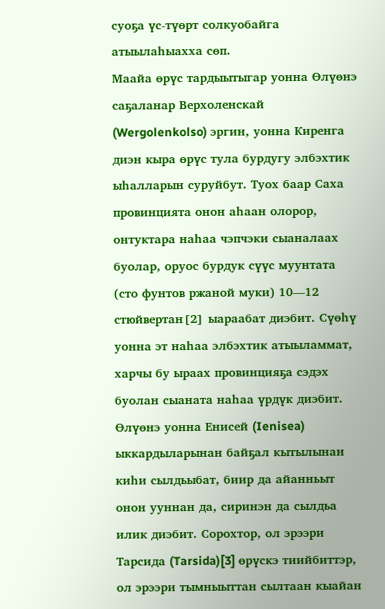суоҕа үс-түөрт солкуобайга атыылаһыахха сөп.
Маайа өрүс тардыытыгар уонна Өлүөнэ саҕаланар Верхоленскай (Wergolenkolso) эргин, уонна Киренга диэн кыра өрүс тула бурдугу элбэхтик ыһалларын суруйбут. Туох баар Саха провинцията онон аһаан олорор, онтуктара наһаа чэпчэки сыаналаах буолар, оруос бурдук сүүс муунтата (сто фунтов ржаной муки) 10—12 стюйвертан[2] ыараабат диэбит. Сүөһү уонна эт наһаа элбэхтик атыыламмат, харчы бу ыраах провинцияҕа сэдэх буолан сыаната наһаа үрдүк диэбит.
Өлүөнэ уонна Енисей (Ienisea) ыккардыларынан байҕал кытылынан киһи сылдьыбат, биир да айанньыт онон ууннан да, сиринэн да сылдьа илик диэбит. Сорохтор, ол эрээри Тарсида (Tarsida)[3] өрүскэ тиийбиттэр, ол эрээри тымныыттан сылтаан кыайан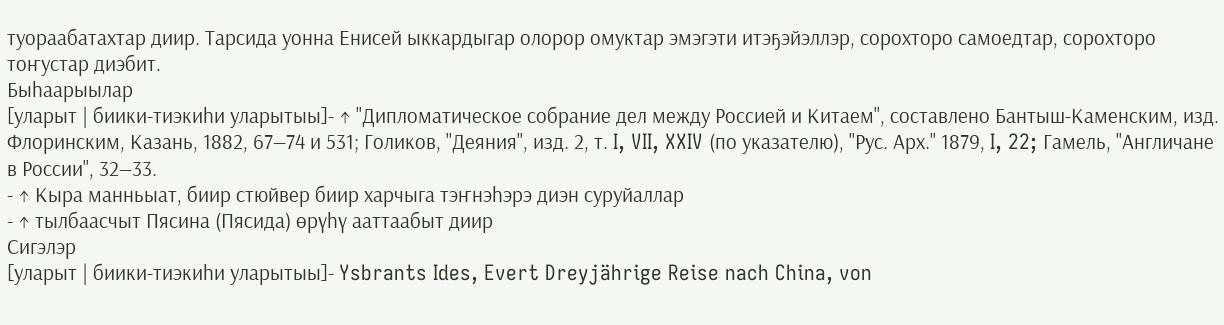туораабатахтар диир. Тарсида уонна Енисей ыккардыгар олорор омуктар эмэгэти итэҕэйэллэр, сорохторо самоедтар, сорохторо тоҥустар диэбит.
Быһаарыылар
[уларыт | биики-тиэкиһи уларытыы]- ↑ "Дипломатическое собрание дел между Россией и Китаем", составлено Бантыш-Каменским, изд. Флоринским, Казань, 1882, 67—74 и 531; Голиков, "Деяния", изд. 2, т. I, VII, XXIV (по указателю), "Рус. Арх." 1879, I, 22; Гамель, "Англичане в России", 32—33.
- ↑ Кыра манньыат, биир стюйвер биир харчыга тэҥнэһэрэ диэн суруйаллар
- ↑ тылбаасчыт Пясина (Пясида) өрүһү ааттаабыт диир
Сигэлэр
[уларыт | биики-тиэкиһи уларытыы]- Ysbrants Ides, Evert Dreyjährige Reise nach China, von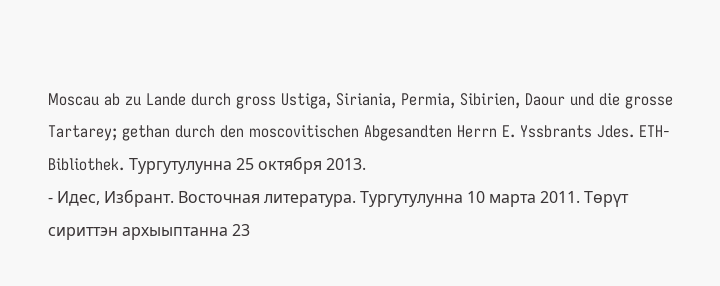Moscau ab zu Lande durch gross Ustiga, Siriania, Permia, Sibirien, Daour und die grosse Tartarey; gethan durch den moscovitischen Abgesandten Herrn E. Yssbrants Jdes. ETH-Bibliothek. Тургутулунна 25 октября 2013.
- Идес, Избрант. Восточная литература. Тургутулунна 10 марта 2011. Төрүт сириттэн архыыптанна 23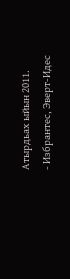Атырдьах ыйын 2011.
- Избрантес, Эверт-Идес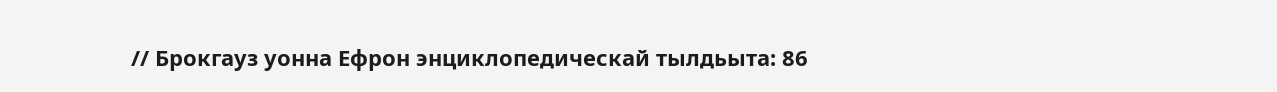// Брокгауз уонна Ефрон энциклопедическай тылдьыта: 86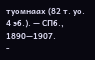туомнаах (82 т. уо. 4 эб.). — СПб., 1890—1907.
-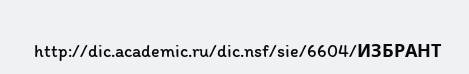http://dic.academic.ru/dic.nsf/sie/6604/ИЗБРАНТ